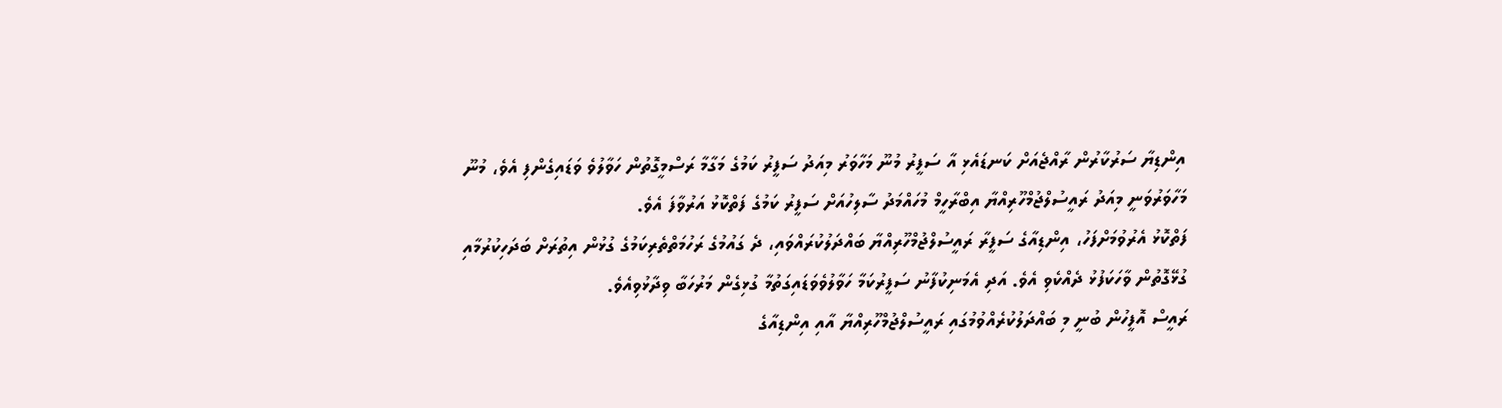އިންޑިޔާ ސަރުކާރުން ރާއްޖެއަށް ކަނޑައެޅި އާ ސަފީރު މުނޫ މަހާވަރު މިއަދު ސަފީރު ކަމުގެ މަގާމާ ރަސްމީގޮތުން ހަވާލުވެ ވަޑައިގެންފި އެވެ، މުނޫ މަހާވަރުވަނީ މިއަދު ރައީސުލްޖުމްހޫރިއްޔާ އިބްރާހީމް މުހައްމަދު ސާލިހުއަށް ސަފީރު ކަމުގެ ފަތްކޮޅު އަރުވާފަ އެވެ.
ފަތްކޮޅު އެރުވުމަށްފަހު، އިންޑިއާގެ ސަފީރާ ރައީސުލްޖުމްހޫރިއްޔާ ބައްދަލުކުރައްވައި، ދެ ގައުމުގެ ރަހުމަތްތެރިކަމުގެ ގުޅުން އިތުރަށް ބަދަހިކުރުމާއި ގުޅޭގޮތުން ވާހަކަފުޅު ދެއްކެވި އެވެ. އަދި އެމަނިކުފާނު ސަފީރުކަމާ ހަވާލުވެވަޑައިގަތުމާ ގުޅިގެން މަރުހަބާ ވިދާޅުވިއެވެ.
ރައީސް އޮފީހުން ބުނީ މި ބައްދަލުކުރެއްވުމުގައި ރައީސުލްޖުމްހޫރިއްޔާ އާއި އިންޑިއާގެ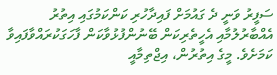ސަފީރު ވަނީ ދެ ގައުމަށް ފައިދާހުރި ކަންކަމުގައި އިތުރު އެއްބާރުލުމާއި އެހީތެރިކަން ބޭނުންފުޅުވާކަން ފާހަގަކުރައްވާފައިވާ ކަމަށެވެ. މީގެ އިތުރުން، އިޖްތިމާއީ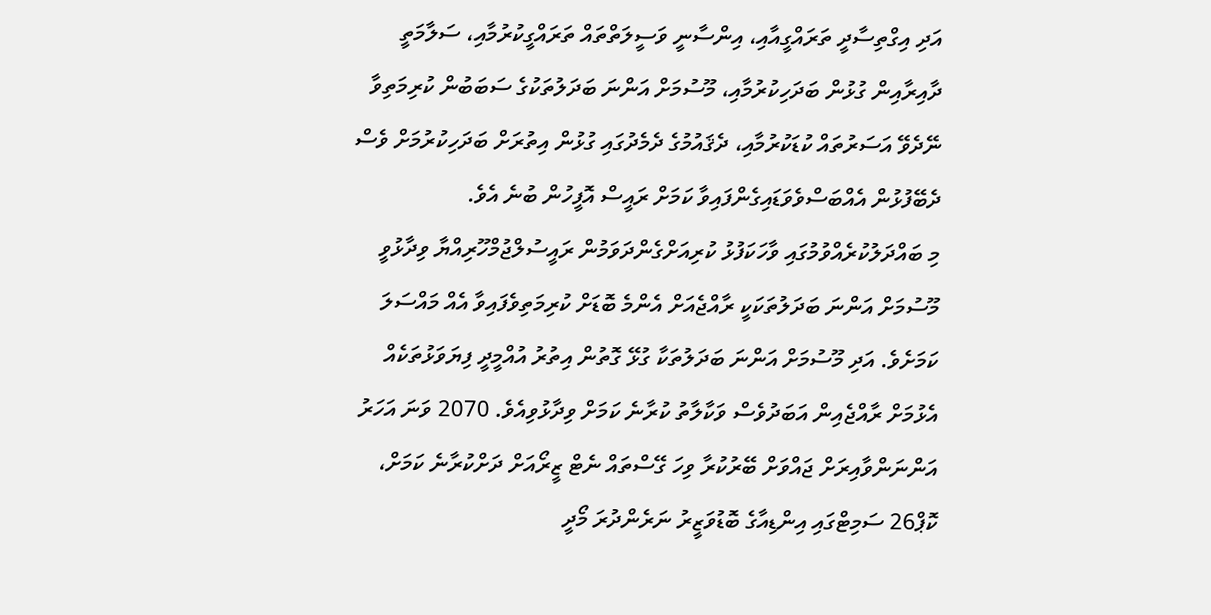އަދި އިގްތިސާދީ ތަރައްގީއާއި، އިންސާނީ ވަސީލަތްތައް ތަރައްގީކުރުމާއި، ސަލާމަތީ ދާއިރާއިން ގުޅުން ބަދަހިކުރުމާއި، މޫސުމަށް އަންނަ ބަދަލުތަކުގެ ސަބަބުން ކުރިމަތިވާ ނޭދެވޭ އަސަރުތައް ކުޑަކުރުމާއި، ދެޤައުމުގެ ދެމެދުގައި ގުޅުން އިތުރަށް ބަދަހިކުރުމަށް ވެސް ދެބޭފުޅުން އެއްބަސްވެވަޑައިގެންފައިވާ ކަމަށް ރައީސް އޮފީހުން ބުނެ އެވެ.
މި ބައްދަލުކުރެއްވުމުގައި ވާހަކަފުޅު ކުރިއަށްގެންދަވަމުން ރައީސުލްޖުމްހޫރިއްޔާ ވިދާޅުވީ މޫސުމަށް އަންނަ ބަދަލުތަކަކީ ރާއްޖެއަށް އެންމެ ބޮޑަށް ކުރިމަތިވެފައިވާ އެއް މައްސަލަ ކަމަށެވެ. އަދި މޫސުމަށް އަންނަ ބަދަލުތަކާ ގުޅޭ ގޮތުން އިތުރު އުއްމީދީ ފިޔަވަޅުތަކެއް އެޅުމަށް ރާއްޖެއިން އަބަދުވެސް ވަކާލާތު ކުރާނެ ކަމަށް ވިދާޅުވިއެވެ. 2070 ވަނަ އަހަރު އަންނަންވާއިރަށް ޖައްވަށް ބޭރުކުރާ ވިހަ ގޭސްތައް ނެޓް ޒީރޯއަށް ދަށްކުރާނެ ކަމަށް، ކޮޕް26 ސަމިޓްގައި އިންޑިއާގެ ބޮޑުވަޒީރު ނަރެންދުރަ މޯދީ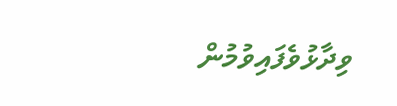ވިދާޅުވެފައިވުމުން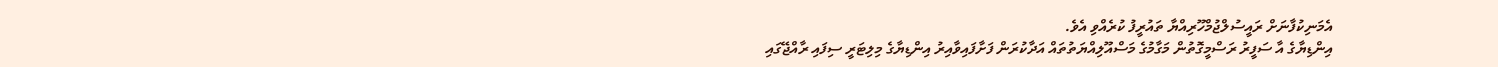އެމަނިކުފާނަށް ރައީސުލްޖުމްހޫރިއްޔާ ތައުރީފު ކުރެއްވި އެވެ.
އިންޑިޔާގެ އާ ސަފީރު ރަސްމީގޮތުން މަގާމުގެ މަސްއޫލިއްޔަތުތައް އަދާކުރަން ފަށާފައިވާއިރު އިންޑިޔާގެ މިލިޓަރީ ސިފައި ރާއްޖޭގައި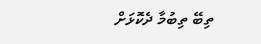ތިބޭ ތިބުމާ ދެކޮޅަށް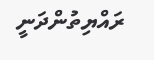ރައްޔިތުންދަނީ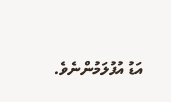އަޑު އުފުލަމުންނެވެ.